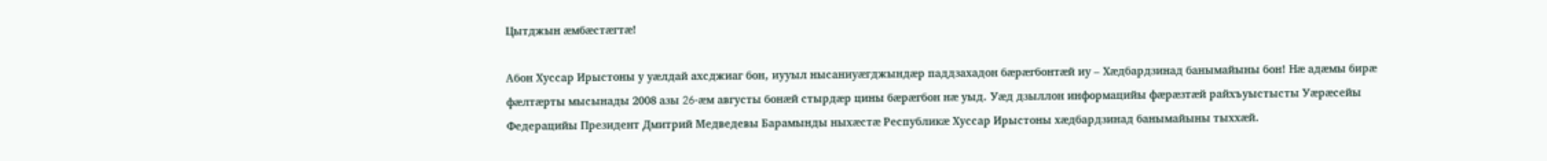Цытджын æмбæстæгтæ!

Абон Хуссар Ирыстоны у уæлдай ахсджиаг бон, иууыл нысаниуæгджындæр паддзахадон бæрæгбонтæй иу – Хæдбардзинад банымайыны бон! Нæ адæмы бирæ фæлтæрты мысынады 2008 азы 26-æм августы бонæй стырдæр цины бæрæгбон нæ уыд. Уæд дзыллон информацийы фæрæзтæй райхъуыстысты Уæрæсейы Федерацийы Президент Дмитрий Медведевы Барамынды ныхæстæ Республикæ Хуссар Ирыстоны хæдбардзинад банымайыны тыххæй.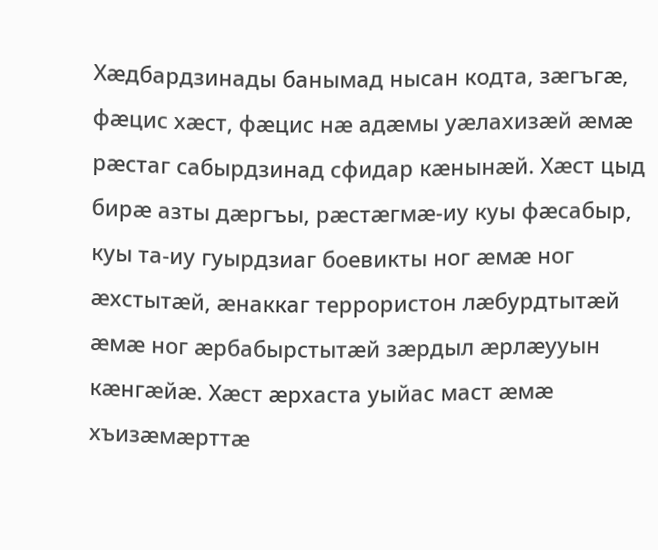Хæдбардзинады банымад нысан кодта, зæгъгæ, фæцис хæст, фæцис нæ адæмы уæлахизæй æмæ рæстаг сабырдзинад сфидар кæнынæй. Хæст цыд бирæ азты дæргъы, рæстæгмæ-иу куы фæсабыр, куы та-иу гуырдзиаг боевикты ног æмæ ног æхстытæй, æнаккаг террористон лæбурдтытæй æмæ ног æрбабырстытæй зæрдыл æрлæууын кæнгæйæ. Хæст æрхаста уыйас маст æмæ хъизæмæрттæ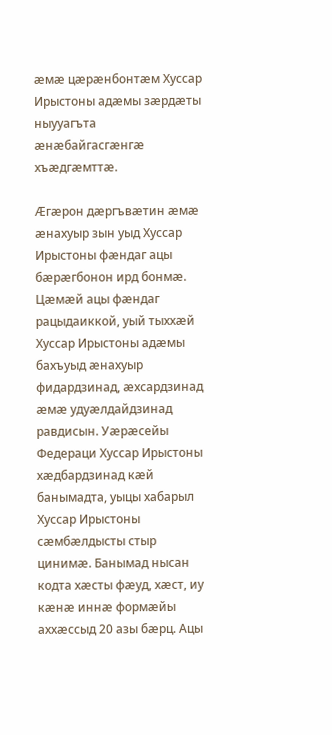æмæ цæрæнбонтæм Хуссар Ирыстоны адæмы зæрдæты ныууагъта æнæбайгасгæнгæ хъæдгæмттæ.

Æгæрон дæргъвæтин æмæ æнахуыр зын уыд Хуссар Ирыстоны фæндаг ацы бæрæгбонон ирд бонмæ. Цæмæй ацы фæндаг рацыдаиккой, уый тыххæй Хуссар Ирыстоны адæмы бахъуыд æнахуыр фидардзинад, æхсардзинад æмæ удуæлдайдзинад равдисын. Уæрæсейы Федераци Хуссар Ирыстоны хæдбардзинад кæй банымадта, уыцы хабарыл Хуссар Ирыстоны сæмбæлдысты стыр цинимæ. Банымад нысан кодта хæсты фæуд, хæст, иу кæнæ иннæ формæйы аххæссыд 20 азы бæрц. Ацы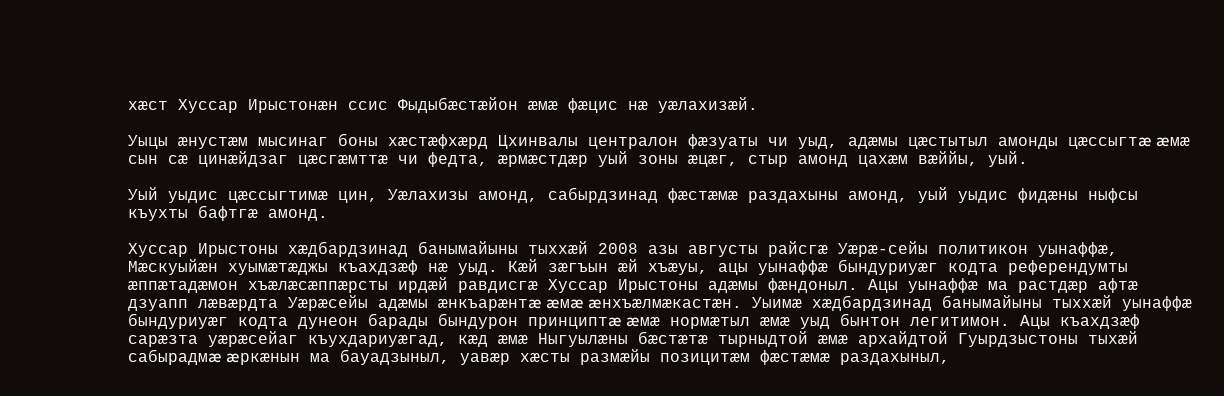хæст Хуссар Ирыстонæн ссис Фыдыбæстæйон æмæ фæцис нæ уæлахизæй.

Уыцы æнустæм мысинаг боны хæстæфхæрд Цхинвалы централон фæзуаты чи уыд, адæмы цæстытыл амонды цæссыгтæ æмæ сын сæ цинæйдзаг цæсгæмттæ чи федта, æрмæстдæр уый зоны æцæг, стыр амонд цахæм вæййы, уый.

Уый уыдис цæссыгтимæ цин, Уæлахизы амонд, сабырдзинад фæстæмæ раздахыны амонд, уый уыдис фидæны ныфсы къухты бафтгæ амонд.

Хуссар Ирыстоны хæдбардзинад банымайыны тыххæй 2008 азы августы райсгæ Уæрæ-сейы политикон уынаффæ, Мæскуыйæн хуымæтæджы къахдзæф нæ уыд. Кæй зæгъын æй хъæуы, ацы уынаффæ бындуриуæг кодта референдумты æппæтадæмон хъæлæсæппæрсты ирдæй равдисгæ Хуссар Ирыстоны адæмы фæндоныл. Ацы уынаффæ ма растдæр афтæ дзуапп лæвæрдта Уæрæсейы адæмы æнкъарæнтæ æмæ æнхъæлмæкастæн. Уыимæ хæдбардзинад банымайыны тыххæй уынаффæ бындуриуæг кодта дунеон барады бындурон принциптæ æмæ нормæтыл æмæ уыд бынтон легитимон. Ацы къахдзæф сарæзта уæрæсейаг къухдариуæгад, кæд æмæ Ныгуылæны бæстæтæ тырныдтой æмæ архайдтой Гуырдзыстоны тыхæй сабырадмæ æркæнын ма бауадзыныл, уавæр хæсты размæйы позицитæм фæстæмæ раздахыныл,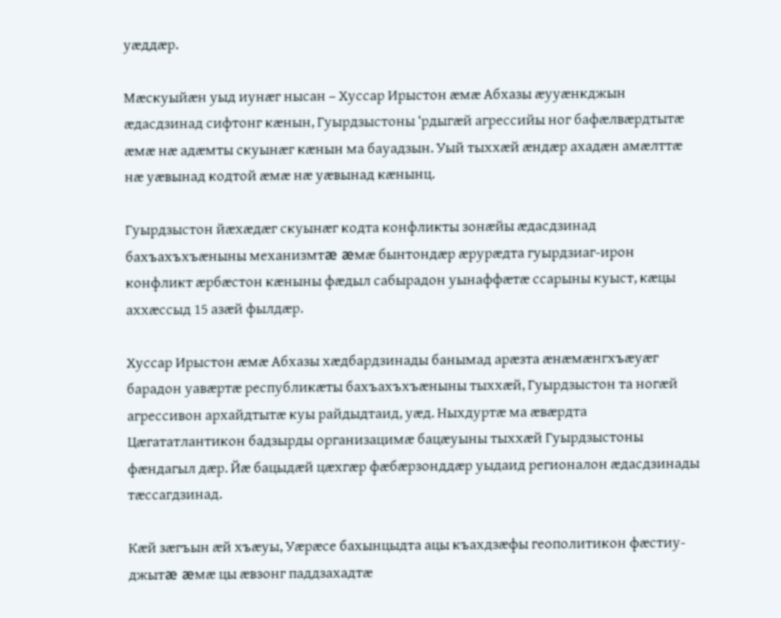уæддæр.

Мæскуыйæн уыд иунæг нысан – Хуссар Ирыстон æмæ Абхазы æууæнкджын æдасдзинад сифтонг кæнын, Гуырдзыстоны ‘рдыгæй агрессийы ног бафæлвæрдтытæ æмæ нæ адæмты скуынæг кæнын ма бауадзын. Уый тыххæй æндæр ахадæн амæлттæ нæ уæвынад кодтой æмæ нæ уæвынад кæнынц.

Гуырдзыстон йæхæдæг скуынæг кодта конфликты зонæйы æдасдзинад бахъахъхъæныны механизмтæ æмæ бынтондæр æрурæдта гуырдзиаг-ирон конфликт æрбæстон кæныны фæдыл сабырадон уынаффæтæ ссарыны куыст, кæцы аххæссыд 15 азæй фылдæр.

Хуссар Ирыстон æмæ Абхазы хæдбардзинады банымад арæзта æнæмæнгхъæуæг барадон уавæртæ республикæты бахъахъхъæныны тыххæй, Гуырдзыстон та ногæй агрессивон архайдтытæ куы райдыдтаид, уæд. Ныхдуртæ ма æвæрдта Цæгататлантикон бадзырды организацимæ бацæуыны тыххæй Гуырдзыстоны фæндагыл дæр. Йæ бацыдæй цæхгæр фæбæрзонддæр уыдаид регионалон æдасдзинады тæссагдзинад.

Кæй зæгъын æй хъæуы, Уæрæсе бахынцыдта ацы къахдзæфы геополитикон фæстиу-джытæ æмæ цы æвзонг паддзахадтæ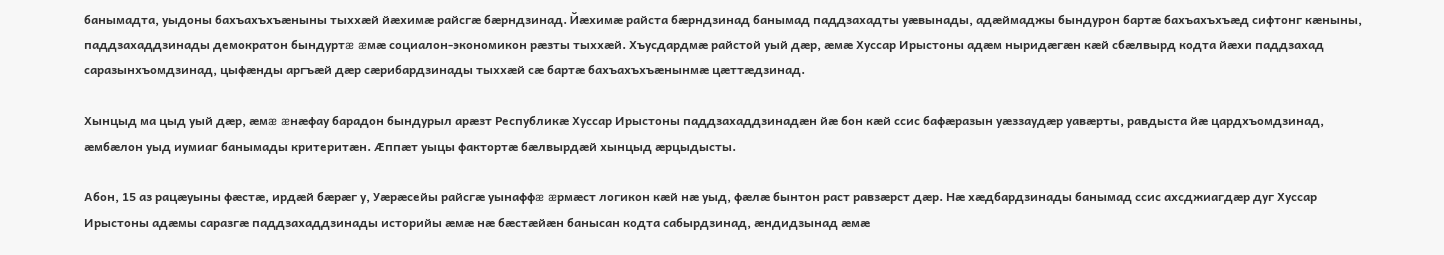банымадта, уыдоны бахъахъхъæныны тыххæй йæхимæ райсгæ бæрндзинад. Йæхимæ райста бæрндзинад банымад паддзахадты уæвынады, адæймаджы бындурон бартæ бахъахъхъæд сифтонг кæныны, паддзахаддзинады демократон бындуртæ æмæ социалон-экономикон рæзты тыххæй. Хъусдардмæ райстой уый дæр, æмæ Хуссар Ирыстоны адæм ныридæгæн кæй сбæлвырд кодта йæхи паддзахад саразынхъомдзинад, цыфæнды аргъæй дæр сæрибардзинады тыххæй сæ бартæ бахъахъхъæнынмæ цæттæдзинад.

Хынцыд ма цыд уый дæр, æмæ æнæфау барадон бындурыл арæзт Республикæ Хуссар Ирыстоны паддзахаддзинадæн йæ бон кæй ссис бафæразын уæззаудæр уавæрты, равдыста йæ цардхъомдзинад, æмбæлон уыд иумиаг банымады критеритæн. Æппæт уыцы фактортæ бæлвырдæй хынцыд æрцыдысты.

Абон, 15 аз рацæуыны фæстæ, ирдæй бæрæг у, Уæрæсейы райсгæ уынаффæ æрмæст логикон кæй нæ уыд, фæлæ бынтон раст равзæрст дæр. Нæ хæдбардзинады банымад ссис ахсджиагдæр дуг Хуссар Ирыстоны адæмы саразгæ паддзахаддзинады историйы æмæ нæ бæстæйæн банысан кодта сабырдзинад, æндидзынад æмæ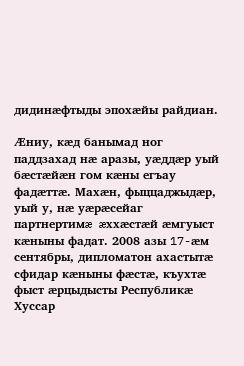дидинæфтыды эпохæйы райдиан.

Æниу, кæд банымад ног паддзахад нæ аразы, уæддæр уый бæстæйæн гом кæны егъау фадæттæ. Махæн, фыццаджыдæр, уый у, нæ уæрæсейаг партнертимæ æххæстæй æмгуыст  кæныны фадат. 2008 азы 17-æм сентябры, дипломатон ахастытæ сфидар кæныны фæстæ, къухтæ фыст æрцыдысты Республикæ Хуссар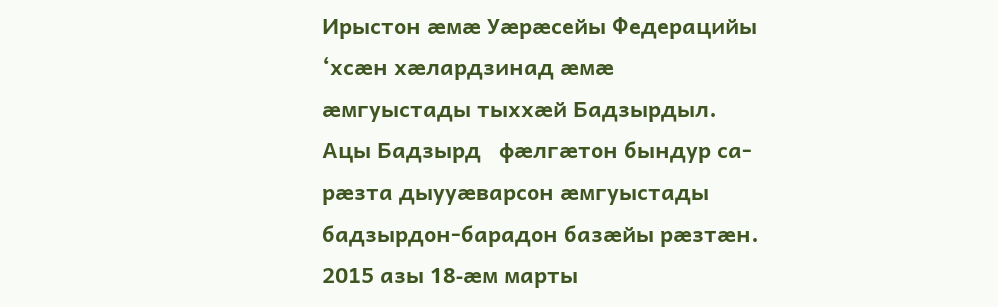Ирыстон æмæ Уæрæсейы Федерацийы ‘хсæн хæлардзинад æмæ æмгуыстады тыххæй Бадзырдыл. Ацы Бадзырд   фæлгæтон бындур са-рæзта дыууæварсон æмгуыстады бадзырдон-барадон базæйы рæзтæн. 2015 азы 18-æм марты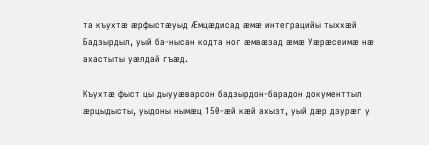та къухтæ æрфыстæуыд Æмцæдисад æмæ интеграцийы тыххæй Бадзырдыл, уый ба-нысан кодта ног æмвæзад æмæ Уæрæсеимæ нæ ахастыты уæлдай гъæд.

Къухтæ фыст цы дыууæварсон бадзырдон-барадон документтыл æрцыдысты, уыдоны нымæц 150-æй кæй ахызт, уый дæр дзурæг у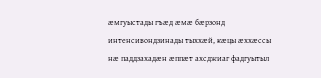æмгуыстады гъæд æмæ бæрзонд интенсивондзинады тыххæй, кæцы æххæссы нæ паддзахадæн æппæт ахсджиаг фадгуытыл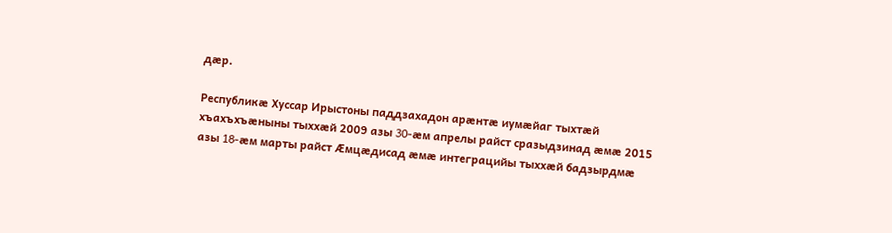дæр.

Республикæ Хуссар Ирыстоны паддзахадон арæнтæ иумæйаг тыхтæй хъахъхъæныны тыххæй 2009 азы 30-æм апрелы райст сразыдзинад æмæ 2015 азы 18-æм марты райст Æмцæдисад æмæ интеграцийы тыххæй бадзырдмæ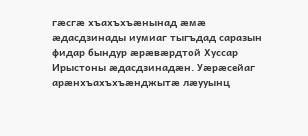гæсгæ хъахъхъæнынад æмæ æдасдзинады иумиаг тыгъдад саразын фидар бындур æрæвæрдтой Хуссар Ирыстоны æдасдзинадæн. Уæрæсейаг арæнхъахъхъæнджытæ лæууынц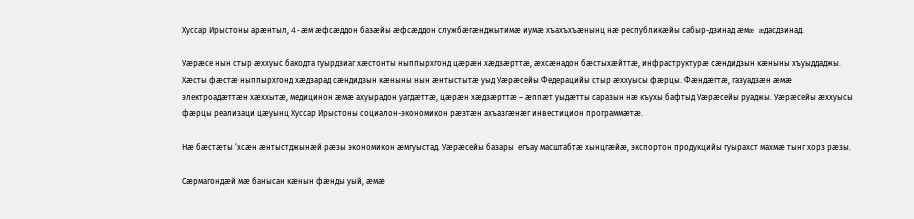Хуссар Ирыстоны арæнтыл, 4-æм æфсæддон базæйы æфсæддон службæгæнджытимæ иумæ хъахъхъæнынц нæ республикæйы сабыр-дзинад æмæ æдасдзинад.

Уæрæсе нын стыр æххуыс бакодта гуырдзиаг хæстонты ныппырхгонд цæрæн хæдзæрттæ, æхсæнадон бæстыхæйттæ, инфраструктурæ сæндидзын кæныны хъуыддаджы. Хæсты фæстæ ныппырхгонд хæдзарад сæндидзын кæныны нын æнтыстытæ уыд Уæрæсейы Федерацийы стыр æххуысы фæрцы. Фæндæгтæ, газуадзæн æмæ электроадæттæн хæххытæ, медицинон æмæ ахуырадон уагдæттæ, цæрæн хæдзæрттæ – æппæт уыдæтты саразын нæ къухы бафтыд Уæрæсейы руаджы. Уæрæсейы æххуысы фæрцы реализаци цæуынц Хуссар Ирыстоны социалон-экономикон рæзтæн ахъазгæнæг инвестицион программæтæ.

Нæ бæстæты ‘хсæн æнтыстджынæй рæзы экономикон æмгуыстад. Уæрæсейы базары  егъау масштабтæ хынцгæйæ, экспортон продукцийы гуырахст махмæ тынг хорз рæзы.

Сæрмагондæй мæ банысан кæнын фæнды уый, æмæ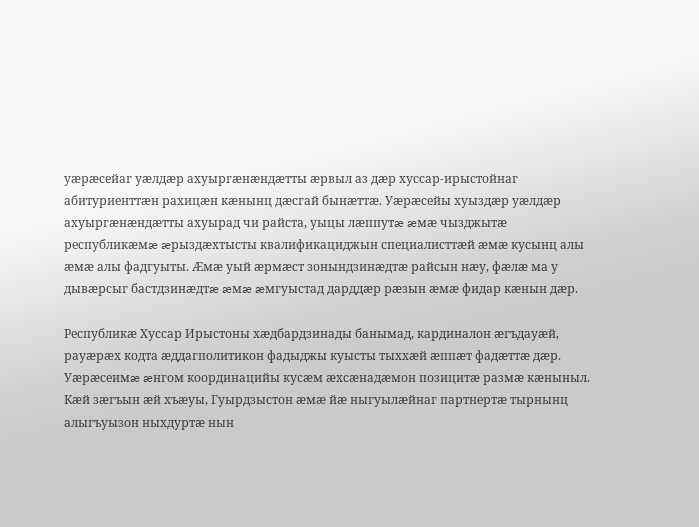уæрæсейаг уæлдæр ахуыргæнæндæтты æрвыл аз дæр хуссар-ирыстойнаг абитуриенттæн рахицæн кæнынц дæсгай бынæттæ. Уæрæсейы хуыздæр уæлдæр ахуыргæнæндæтты ахуырад чи райста, уыцы лæппутæ æмæ чызджытæ республикæмæ æрыздæхтысты квалификациджын специалисттæй æмæ кусынц алы æмæ алы фадгуыты. Æмæ уый æрмæст зонындзинæдтæ райсын нæу, фæлæ ма у дывæрсыг бастдзинæдтæ æмæ æмгуыстад дарддæр рæзын æмæ фидар кæнын дæр.

Республикæ Хуссар Ирыстоны хæдбардзинады банымад, кардиналон æгъдауæй, рауæрæх кодта æддагполитикон фадыджы куысты тыххæй æппæт фадæттæ дæр. Уæрæсеимæ æнгом координацийы кусæм æхсæнадæмон позицитæ размæ кæныныл. Кæй зæгъын æй хъæуы, Гуырдзыстон æмæ йæ ныгуылæйнаг партнертæ тырнынц алыгъуызон ныхдуртæ нын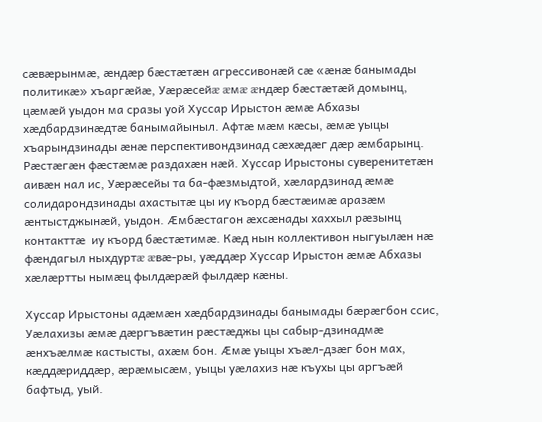сæвæрынмæ, æндæр бæстæтæн агрессивонæй сæ «æнæ банымады политикæ» хъаргæйæ, Уæрæсейæ æмæ æндæр бæстæтæй домынц, цæмæй уыдон ма сразы уой Хуссар Ирыстон æмæ Абхазы хæдбардзинæдтæ банымайыныл. Афтæ мæм кæсы, æмæ уыцы хъарындзинады æнæ перспективондзинад сæхæдæг дæр æмбарынц. Рæстæгæн фæстæмæ раздахæн нæй. Хуссар Ирыстоны суверенитетæн аивæн нал ис, Уæрæсейы та ба-фæзмыдтой, хæлардзинад æмæ солидарондзинады ахастытæ цы иу къорд бæстæимæ аразæм æнтыстджынæй, уыдон. Æмбæстагон æхсæнады хаххыл рæзынц контакттæ  иу къорд бæстæтимæ. Кæд нын коллективон ныгуылæн нæ фæндагыл ныхдуртæ æвæ-ры, уæддæр Хуссар Ирыстон æмæ Абхазы хæлæртты нымæц фылдæрæй фылдæр кæны.

Хуссар Ирыстоны адæмæн хæдбардзинады банымады бæрæгбон ссис, Уæлахизы æмæ дæргъвæтин рæстæджы цы сабыр-дзинадмæ æнхъæлмæ кастысты, ахæм бон. Æмæ уыцы хъæл-дзæг бон мах, кæддæриддæр, æрæмысæм, уыцы уæлахиз нæ къухы цы аргъæй бафтыд, уый.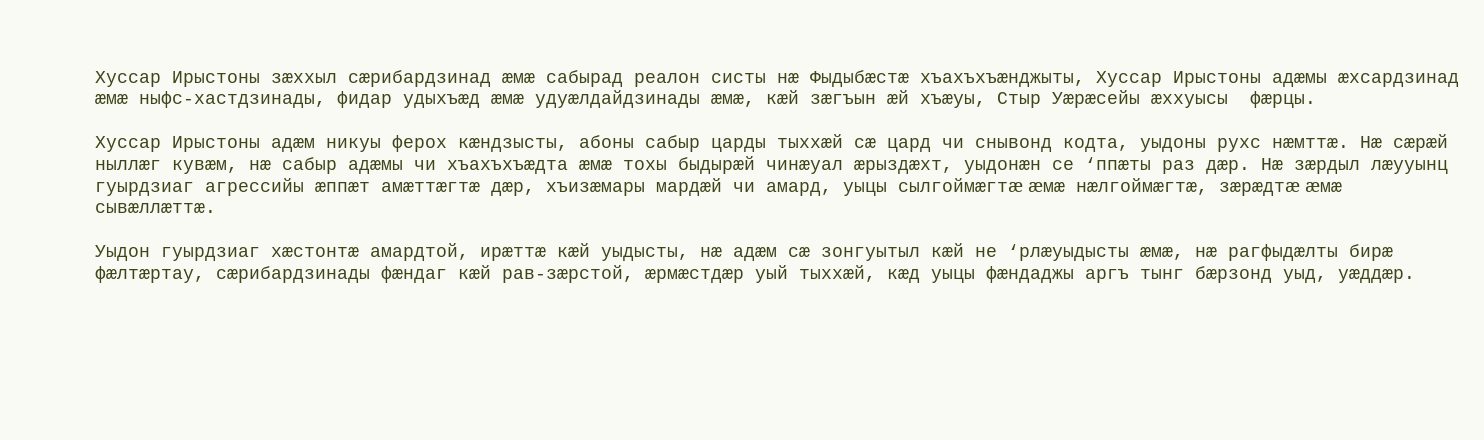Хуссар Ирыстоны зæххыл сæрибардзинад æмæ сабырад реалон систы нæ Фыдыбæстæ хъахъхъæнджыты, Хуссар Ирыстоны адæмы æхсардзинад æмæ ныфс-хастдзинады, фидар удыхъæд æмæ удуæлдайдзинады æмæ, кæй зæгъын æй хъæуы, Стыр Уæрæсейы æххуысы  фæрцы.

Хуссар Ирыстоны адæм никуы ферох кæндзысты, абоны сабыр царды тыххæй сæ цард чи снывонд кодта, уыдоны рухс нæмттæ. Нæ сæрæй ныллæг кувæм, нæ сабыр адæмы чи хъахъхъæдта æмæ тохы быдырæй чинæуал æрыздæхт, уыдонæн се ‘ппæты раз дæр. Нæ зæрдыл лæууынц гуырдзиаг агрессийы æппæт амæттæгтæ дæр, хъизæмары мардæй чи амард, уыцы сылгоймæгтæ æмæ нæлгоймæгтæ, зæрæдтæ æмæ сывæллæттæ.

Уыдон гуырдзиаг хæстонтæ амардтой, ирæттæ кæй уыдысты, нæ адæм сæ зонгуытыл кæй не ‘рлæуыдысты æмæ, нæ рагфыдæлты бирæ фæлтæртау, сæрибардзинады фæндаг кæй рав-зæрстой, æрмæстдæр уый тыххæй, кæд уыцы фæндаджы аргъ тынг бæрзонд уыд, уæддæр.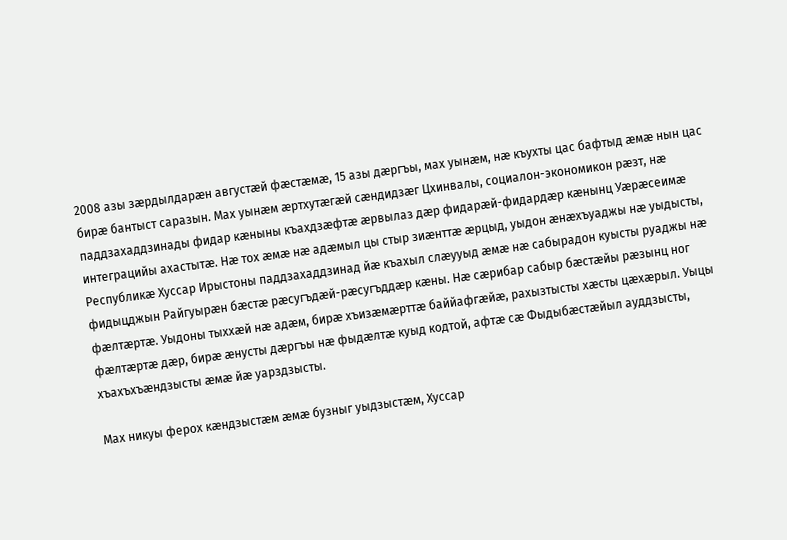2008 азы зæрдылдарæн августæй фæстæмæ, 15 азы дæргъы, мах уынæм, нæ къухты цас бафтыд æмæ нын цас бирæ бантыст саразын. Мах уынæм æртхутæгæй сæндидзæг Цхинвалы, социалон-экономикон рæзт, нæ паддзахаддзинады фидар кæныны къахдзæфтæ æрвылаз дæр фидарæй-фидардæр кæнынц Уæрæсеимæ интеграцийы ахастытæ. Нæ тох æмæ нæ адæмыл цы стыр зиæнттæ æрцыд, уыдон æнæхъуаджы нæ уыдысты, Республикæ Хуссар Ирыстоны паддзахаддзинад йæ къахыл слæууыд æмæ нæ сабырадон куысты руаджы нæ фидыцджын Райгуырæн бæстæ рæсугъдæй-рæсугъддæр кæны. Нæ сæрибар сабыр бæстæйы рæзынц ног фæлтæртæ. Уыдоны тыххæй нæ адæм, бирæ хъизæмæрттæ баййафгæйæ, рахызтысты хæсты цæхæрыл. Уыцы фæлтæртæ дæр, бирæ æнусты дæргъы нæ фыдæлтæ куыд кодтой, афтæ сæ Фыдыбæстæйыл ауддзысты, хъахъхъæндзысты æмæ йæ уарздзысты.

Мах никуы ферох кæндзыстæм æмæ бузныг уыдзыстæм, Хуссар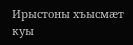Ирыстоны хъысмæт куы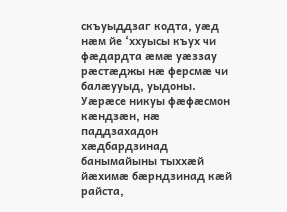скъуыддзаг кодта, уæд нæм йе ‘ххуысы къух чи фæдардта æмæ уæззау рæстæджы нæ ферсмæ чи балæууыд, уыдоны. Уæрæсе никуы фæфæсмон кæндзæн, нæ паддзахадон хæдбардзинад банымайыны тыххæй йæхимæ бæрндзинад кæй райста,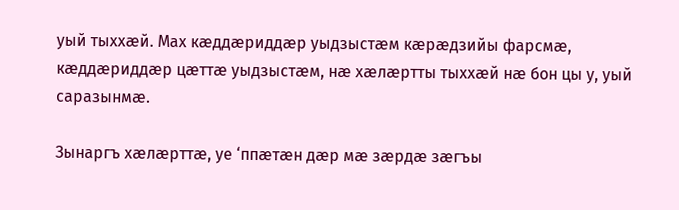уый тыххæй. Мах кæддæриддæр уыдзыстæм кæрæдзийы фарсмæ, кæддæриддæр цæттæ уыдзыстæм, нæ хæлæртты тыххæй нæ бон цы у, уый саразынмæ.

Зынаргъ хæлæрттæ, уе ‘ппæтæн дæр мæ зæрдæ зæгъы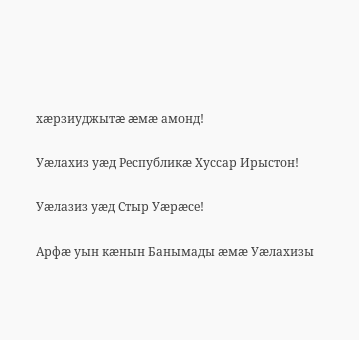хæрзиуджытæ æмæ амонд!

Уæлахиз уæд Республикæ Хуссар Ирыстон!

Уæлазиз уæд Стыр Уæрæсе!

Арфæ уын кæнын Банымады æмæ Уæлахизы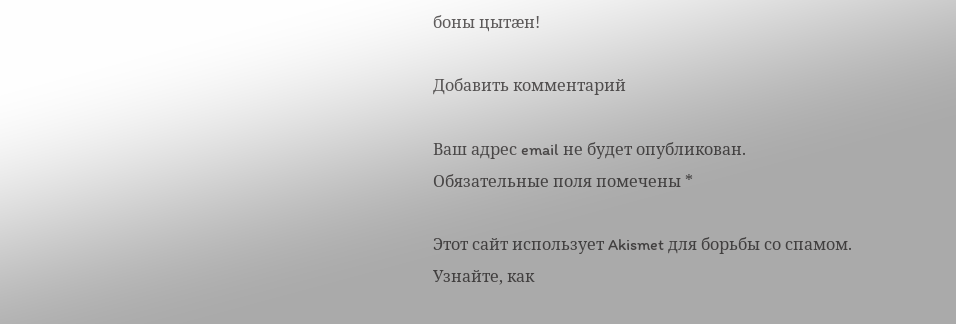боны цытæн!

Добавить комментарий

Ваш адрес email не будет опубликован. Обязательные поля помечены *

Этот сайт использует Akismet для борьбы со спамом. Узнайте, как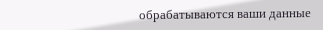обрабатываются ваши данные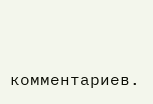комментариев.